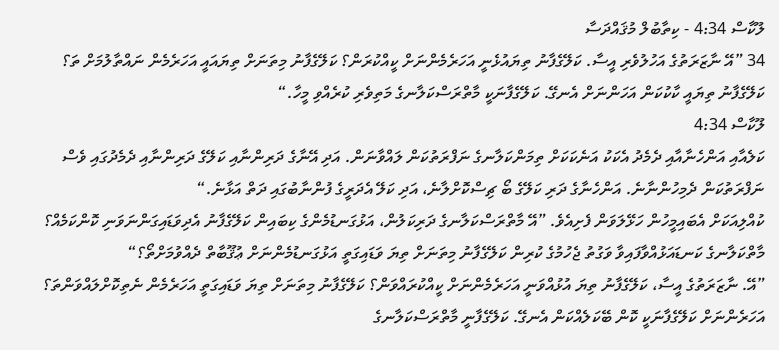ލޫކާސް 4:34 - ކިތާބުލް މުޤައްދަސާ
34 ”އޭ ނާޒަރަތުގެ އަހުލުވެރި އީސާ. ކަލޭގެފާނު ތިޔައުޅެނީ އަހަރެމެންނަށް ކީއްކުރަން؟ ކަލޭގެފާނު މިތަނަށް ތިޔައައީ އަހަރެމެން ނައްތާލުމަށް ތަ؟ ކަލޭގެފާނު ތިޔައީ ކާކުކަން އަހަންނަށް އެނގޭ. ކަލޭގެފާނަކީ މާތްރަސްކަލާނގެ މަތިވެރި ކުރެއްވި މީހާ.“
ލޫކާސް 4:34
ކަލެއާއި އަންހެނާއާއި ދެމެދު އެކަކު އަނެކަކަށް ތިމަންކަލާނގެ ނަފްރަތުކަން ލައްވާނަން. އަދި އޭނާގެ ދަރިންނާއި ކަލޭގެ ދަރިންނާއި ދެމެދުގައި ވެސް ނަފްރަތުކަން ދެމިހުންނާނެ. އަންހެނާގެ ދަރި ކަލޭގެ ބޯ ޗިސްކޮށްލާނެ، އަދި ކަލޭ އެދަރީގެ ފުންނާބުގައި ދަތް އަޅާނެ.“
ކުއްލިއަކަށް އެބައިމީހުން ހަޅޭލަވަން ފެށިއެވެ. ”އޭ މާތްރަސްކަލާނގެ ދަރިކަލުން، އަޅުގަނޑުމެންގެ ކިބައިން ކަލޭގެފާނު އެދިވަޑައިގަންނަވަނި ކޮންކަމެއް؟ މާތްކަލާނގެ ކަނޑައަޅުއްވާފައިވާ ވަގުތު ޖެހުމުގެ ކުރިން ކަލޭގެފާނު މިތަނަށް ތިޔަ ވަޑައިގަތީ އަޅުގަނޑުމެންނަށް ޢުޤޫބާތް ދެއްވުމަށްތޯ؟“
”އޭ. ނާޒަރަތުގެ އީސާ، ކަލޭގެފާނު ތިޔަ އުޅުއްވަނީ އަހަރެމެންނަށް ކީއްކުރައްވަން؟ ކަލޭގެފާނު މިތަނަށް ތިޔަ ވަޑައިގަތީ އަހަރެމެން ނެތިކޮށްލައްވަންތަ؟ އަހަރެންނަށް ކަލޭގެފާނަކީ ކޮން ބޭކަލެއްކަން އެނގޭ. ކަލޭގެފާނީ މާތްރަސްކަލާނގެ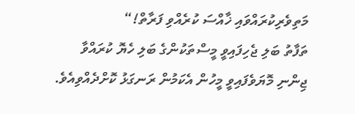މަތިވެރިކުރައްވައި ޚާއްސަ ކުރެއްވި ފަރާތް!“
ތަފާތު ބަލި ޖެހިފައިވީ މީސްތަކުންގެ ބަލި ހެޔޮ ކުރައްވާ ޖިންނި މޮޔަވެފައިވީ މީހުން އެކަމުން ރަނގަޅު ކޮށްދެއްވިއެވެ.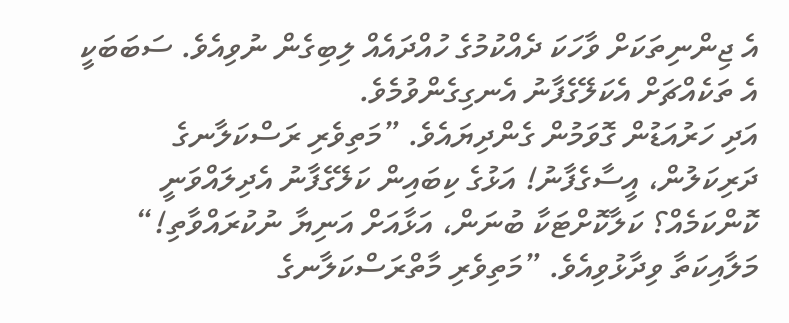އެ ޖިންނިތަކަށް ވާހަކަ ދެއްކުމުގެ ހުއްދައެއް ލިބިގެން ނުވިއެވެ. ސަބަބަކީ އެ ތަކެއްޗަށް އެކަލޭގެފާނު އެނގިގެންވުމެވެ.
އަދި ހަރުއަޑުން ގޮވަމުން ގެންދިޔައެވެ. ”މަތިވެރި ރަސްކަލާނގެ ދަރިކަލުން، އީސާގެފާނު! އަޅުގެ ކިބައިން ކަލޭގެފާނު އެދިލައްވަނީ ކޮންކަމެއް؟ ކަލާކޮށްޓަކާ ބުނަން، އަޅާއަށް އަނިޔާ ނުކުރައްވާތި!“
މަލާއިކަތާ ވިދާޅުވިއެވެ. ”މަތިވެރި މާތްރަސްކަލާނގެ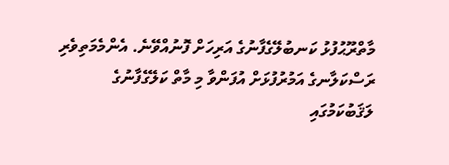މާތްރޫޙުފުޅު ކަނބުލޭގެފާނުގެ އަރިހަށް ފޮނުއްވޭނެ. އެންމެމަތިވެރި ރަސްކަލާނގެ އަމުރުފުޅަށް އުފަންވާ މި މާތް ކަލޭގެފާނުގެ ލަޤަބުކަމުގައި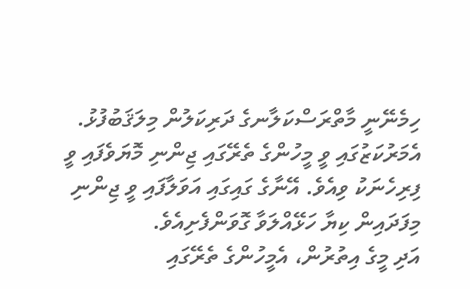ހިމެނޭނީ މާތްރަސްކަލާނގެ ދަރިކަލުން މިލަޤަބުފުޅު.
އެމަރުކަޒުގައި ވީ މީހުންގެ ތެރޭގައި ޖިންނި މޮޔަވެފައި ވީ ފިރިހެނަކު ވިއެވެ. އޭނާގެ ގައިގައި އަވަލާފައި ވީ ޖިންނި މިފަދައިން ކިޔާ ހަޅޭއްލަވާ ގޮވަންފެށިއެވެ.
އަދި މީގެ އިތުރުން، އެމީހުންގެ ތެރޭގައި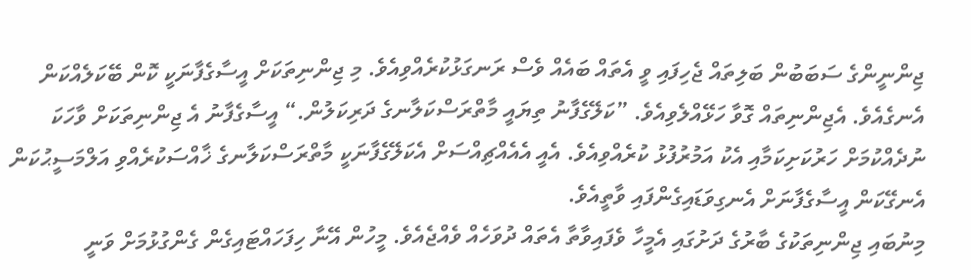ޖިންނީންގެ ސަބަބުން ބަލިތައް ޖެހިފައި ވީ އެތައް ބައެއް ވެސް ރަނގަޅުކުރެއްވިއެވެ. މި ޖިންނިތަކަށް އީސާގެފާނަކީ ކޮން ބޭކަލެއްކަން އެނގެއެވެ. އެޖިންނިތައް ގޮވާ ހަޅޭއްލެވިއެވެ. ”ކަލޭގެފާނު ތިޔައީ މާތްރަސްކަލާނގެ ދަރިކަލުން.“ އީސާގެފާނު އެ ޖިންނިތަކަށް ވާހަކަ ނުދެއްކުމަށް ހަރުކަށިކަމާއި އެކު އަމުރުފުޅު ކުރެއްވިއެވެ. އެއީ އެއެއްޗިއްސަށް އެކަލޭގެފާނަކީ މާތްރަސްކަލާނގެ ޚާއްސަކުރެއްވި އަލްމަސީޙުކަން އެނގޭކަން އީސާގެފާނަށް އެނގިވަޑައިގެންފައި ވާތީއެވެ.
މިނުބައި ޖިންނިތަކުގެ ބާރުގެ ދަށުގައި އެމީހާ ވެފައިވާތާ އެތައް ދުވަހެއް ވެއްޖެއެވެ. މީހުން އޭނާ ހިފަހައްޓައިގެން ގެންގުޅުމަށް ވަނީ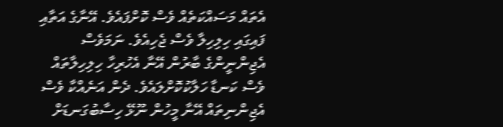އެތައް މަސައްކަތެއް ވެސް ކޮށްފައެވެ. އޭނާގެ އަތާއި ފައިގައި ހިލިހިލާ ވެސް ޖެހިއެވެ. ނަމަވެސް އެޖިންނީންގެ ބާރުން އޭނާ އެހުރިހާ ހިލިހިލާތައް ވެސް ކަނޑާ ހަލާކުކޮށްލައެވެ. ދެން އަނެއްކާ ވެސް އެޖިންނިތައް އޭނާ މީހުން ނޫޅޭ ހިސާބުގަނޑަށް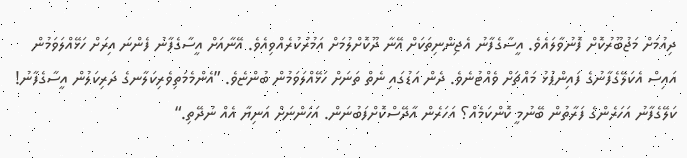ދިއުމަށް މަޖުބޫރުކޮށް ފޮނުވާލައެވެ. އީސާގެފާނު އެޖިންނިތަކަށް އޭނާ ދޫކޮށްލުމަށް އަމުރުކުރެއްވިއެވެ. އޭނާއަށް އީސާގެފާނު ފެންނަ އިރަށް ހަޅޭއްލަވަމުން އައިސް އެކަލޭގެފާނުގެ ފައިންޕުޅު މައްޗަށް ވެއްޓުނެވެ. ދެން އަޑުގައި ނެތް ތަނަށް ހަޅޭއްލަވަމުން ބުންޏެވެ. ”އެންމެމަތިވެރިކަލާނގެ ދަރިކަލުން އީސާގެފާނު! ކަލޭގެފާނު އަހަރެންގެ ފަރާތުން ބޭނުމީ ކޮންކަމެއް؟ އަހަރެން އާދޭސްކޮށްފަބުނަން. އަހަންނަށް އަނިޔާ އެއް ނުދޭތި.“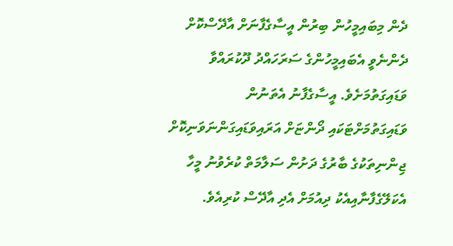ދެން މިބައިމީހުން ބިރުން އީސާގެފާނަށް އާދޭސްކޮށް ދެންނެވީ އެބައިމީހުންގެ ސަރަހައްދު ދޫކުރައްވާ ވަޑައިގަތުމަށެވެ. އީސާގެފާނު އެތަނުން ވަޑައިގަތުމަށްޓަކައި ދޯންޏަށް އަރައިވަޑައިގަންނަވަނިކޮށް ޖިންނިތަކުގެ ބާރުގެ ދަށުން ސަލާމަތް ކުރެވުނު މީހާ އެކަލޭގެފާނާއިއެކު ދިއުމަށް އެދި އާދޭސް ކުރިއެވެ.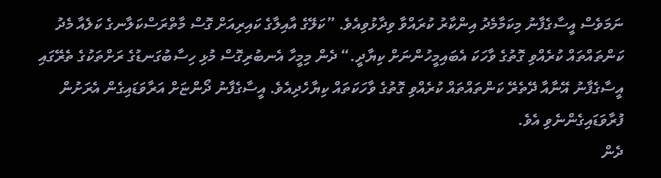ނަމަވެސް އީސާގެފާނު މިކަމާމެދު އިންކާރު ކުރައްވާ ވިދާޅުވިއެވެ. ”ކަލޭގެ އާއިލާގެ ކައިރިއަށް ގޮސް މާތްރަސްކަލާނގެ ކަލެއާ މެދު ކަންތައްތައް ކުރެއްވި ގޮތުގެ ވާހަކަ އެބައިމީހުންނަށް ކިޔާދީ.“ ދެން މިމީހާ އެނބުރިގޮސް މުޅި ހިސާބުގަނޑުގެ ރަށްތަކުގެ ތެރޭގައި އީސާގެފާނު އޭނާއާ ދޭތެރޭ ކަންތައްތައް ކުރެއްވި ގޮތުގެ ވާހަކަތައް ކިޔާހެދިއެވެ. އީސާގެފާނު ދޯންޏަށް އަރާވަޑައިގެން އެރަށުން ފުރާވަޑައިގެންނެވި އެވެ.
ދެން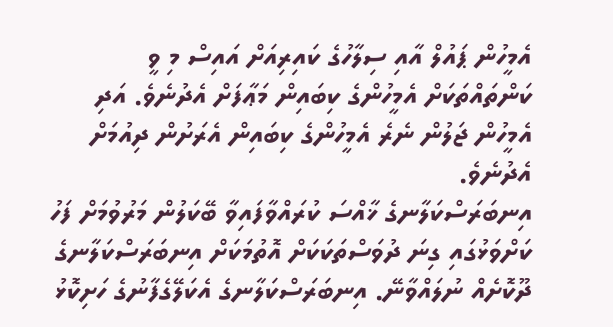އެމީހުން ޕައުލް އާއި ސިލާހުގެ ކައިރިއަށް އައިސް މި ވީ ކަންތައްތަކަށް އެމީހުންގެ ކިބައިން މަޢާފަށް އެދުނެވެ. އަދި އެމީހުން ޖަލުން ނެރެ އެމީހުންގެ ކިބައިން އެރަށުން ދިއުމަށް އެދުނެވެ.
އިނބަރަސްކަލާނގެ ޚާއްސަ ކުރައްވާފައިވާ ބޭކަލުން މަރުވުމަށް ފަހު ކަށްވަޅުގައި ގިނަ ދުވަސްތަކަކަށް އޮތުމަކަށް އިނބަރަސްކަލާނގެ ދޫކޮށެއް ނުލައްވާނޭ. އިނބަރަސްކަލާނގެ އެކަލޭގެފާނުގެ ހަށިކޮޅު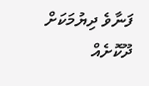ފަނާވެ ދިޔުމަކަށް ދޫކޮށެއް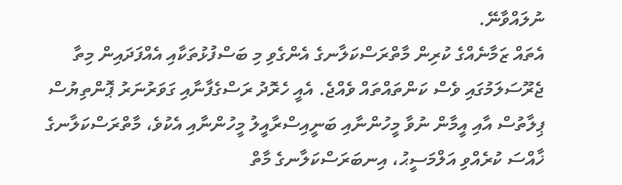ނުލައްވާނޭ.
އެތައް ޒަމާނެއްގެ ކުރިން މާތްރަސްކަލާނގެ އެންގެވި މި ބަސްފުޅުތަކާއި އެއްފަދައިން މިތާ ޖެރޫސަލަމުގައި ވެސް ކަންތައްތައް ވެއްޖެ. އެއީ ހެރޮދު ރަސްގެފާނާއި ގަވަރުނަރު ޕޮންތިޔުސް ޕިލާތުސް އާއި އީމާން ނުވާ މީހުންނާއި ބަނީއިސްރާއީލު މީހުންނާއި އެކުވެ، މާތްރަސްކަލާނގެ ޚާއްސަ ކުރެއްވި އަލްމަސީޙު، އިނބަރަސްކަލާނގެ މާތް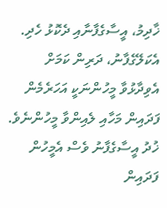ޚާދިމު، އީސާގެފާނާއި ދެކޮޅު ހެދި.
އެކަލޭގެފާނު، ދަރިން ކަމަށް އެވިދާޅުވާ މީހުންނަކީ އަހަރެމެން ފަދައިން މަހާއި ލެއިންވާ މީހުންނެވެ. ޚުދު އީސާގެފާނު ވެސް އެމީހުން ފަދައިން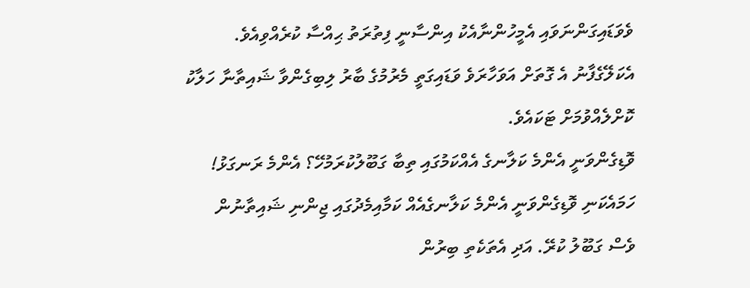ވެވަޑައިގަންނަވައި އެމީހުންނާއެކު އިންސާނީ ފިތުރަތު ޙިއްސާ ކުރެއްވިއެވެ. އެކަލޭގެފާނު އެ ގޮތަށް އަވަހާރަވެ ވަޑައިގަތީ މެރުމުގެ ބާރު ލިބިގެންވާ ޝައިތާނާ ހަލާކު ކޮށްލެއްވުމަށް ޓަކައެވެ.
ވޮޑިގެންވަނީ އެންމެ ކަލާނގެ އެއްކަމުގައި ތިބާ ގަބޫލުކުރަމުހޭ؟ އެންމެ ރަނގަޅު! ހަމައެކަނި ވޮޑިގެންވަނީ އެންމެ ކަލާނގެއެއް ކަމާއިމެދުގައި ޖިންނި ޝައިތާނުން ވެސް ގަބޫލު ކުރޭ. އަދި އެތަކެތި ބިރުން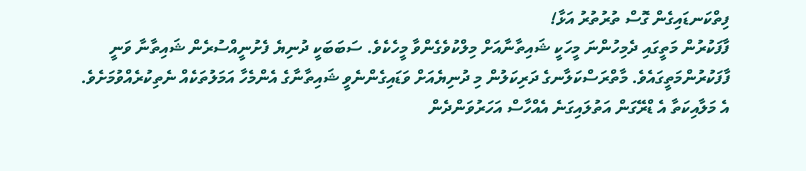ފިތްކަނޑައިގެން ގޮސް ތުރުތުރު އަޅާ!
ފާފަކުރުން މަތީގައި ދެމިހުންނަ މީހަކީ ޝައިތާނާއަށް މިލްކުވެގެންވާ މީހެކެވެ. ސަބަބަކީ ދުނިޔެ ފެށުނީއްސުރެން ޝައިތާނާ ވަނީ ފާފަކުރުންމަތީގައެވެ. މާތްރަސްކަލާނގެ ދަރިކަލުން މި ދުނިޔެއަށް ވަޑައިގެންނެވީ ޝައިތާނާގެ އެންމެހާ އަމަލުތަކެއް ނެތިކުރެއްވުމަށެވެ.
އެ މަލާއިކަތާ އެ ޑްރޭގަން އަތުލައިގަނެ އެއްހާސް އަހަރުވަންދެން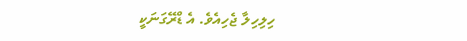ހިލިހިލާ ޖެހިއެވެ. އެ ޑްރޭގަނަކީ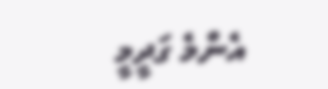އެންމެ ގަދީމީ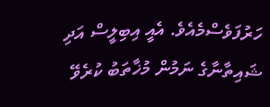ހަރުފަވެސްމެއެވެ. އެއީ އިބިލީސް އަދި ޝައިތާނާގެ ނަމުން މުޚާތަބު ކުރެވޭ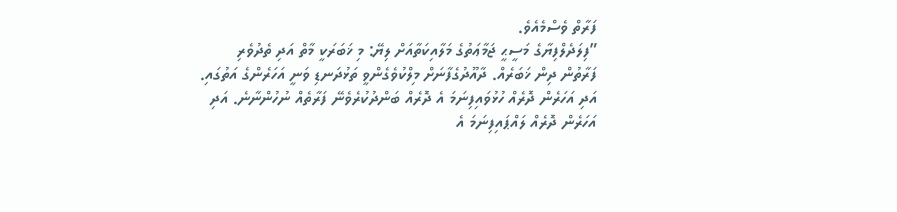ފަރާތް ވެސްމެއެވެ.
”ފިލަދެލްފިޔާގެ މަސީޙީ ޖަމާޢަތުގެ މަލާއިކަތާއަށް ލިޔޭ: މި ޚަބަރަކީ މާތް އަދި ތެދުވެރި ފަރާތުން ދިން ޚަބަރެއް. ދާއޫދުގެފާނަށް މިލްކުވެގެންވީ ތަޅުދަނޑި ވަނީ އަހަރެންގެ އަތުގައި. އަދި އަހަރެން ދޮރެއް ހުޅުވައިފިނަމަ އެ ދޮރެއް ބަންދުކުރެވެނޭ ފަރާތެއް ނުހުންނާނެ. އަދި އަހަރެން ދޮރެއް ލައްޕައިފިނަމަ އެ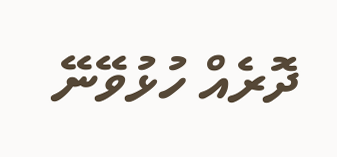ދޮރެއް ހުޅުވޭނޭ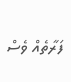ފަރާތެއް ވެސް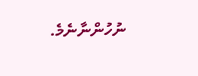ނުހުންނާނެމެ.